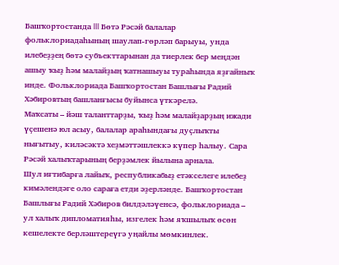Башҡортостанда III Бөтә Рәсәй балалар фольклориадаһының шаулап-гөрләп барыуы, унда илебеҙҙең бөтә субъекттарынан да тиерлек бер меңдән ашыу ҡыҙ һәм малайҙың ҡатнашыуы тураһында яҙғайныҡ инде. Фольклориада Башҡортостан Башлығы Радий Хәбировтың башланғысы буйынса үткәрелә.
Маҡсаты – йәш таланттарҙы, ҡыҙ һәм малайҙарҙың ижади үҫешенә юл асыу, балалар араһындағы дуҫлыҡты нығытыу, киләсәктә хеҙмәттәшлеккә күпер һалыу. Сара Рәсәй халыҡтарының берҙәмлек йылына арнала.
Шул иғтибарға лайыҡ, республикабыҙ етәкселеге илебеҙ кимәлендәге оло сараға етди әҙерләнде. Башҡортостан Башлығы Радий Хәбиров билдәләүенсә, фольклориада – ул халыҡ дипломатияһы, изгелек һәм яҡшылыҡ өсөн кешелекте берләштереүгә уңайлы мөмкинлек.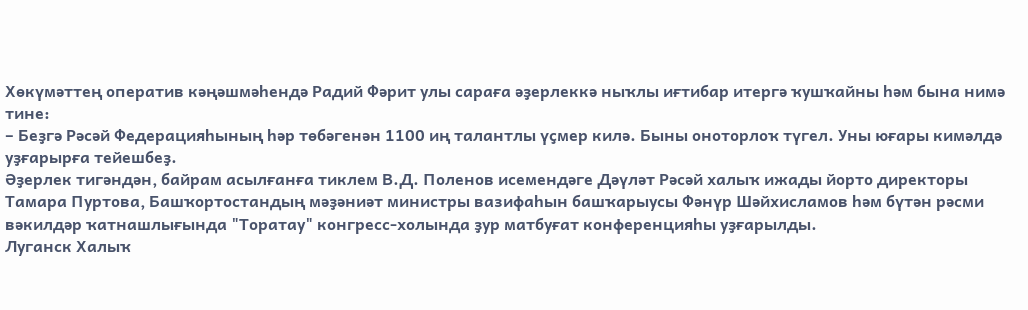Хөкүмәттең оператив кәңәшмәһендә Радий Фәрит улы сараға әҙерлеккә ныҡлы иғтибар итергә ҡушҡайны һәм бына нимә тине:
– Беҙгә Рәсәй Федерацияһының һәр төбәгенән 1100 иң талантлы үҫмер килә. Быны оноторлоҡ түгел. Уны юғары кимәлдә уҙғарырға тейешбеҙ.
Әҙерлек тигәндән, байрам асылғанға тиклем В.Д. Поленов исемендәге Дәүләт Рәсәй халыҡ ижады йорто директоры Тамара Пуртова, Башҡортостандың мәҙәниәт министры вазифаһын башҡарыусы Фәнүр Шәйхисламов һәм бүтән рәсми вәкилдәр ҡатнашлығында "Торатау" конгресс-холында ҙур матбуғат конференцияһы уҙғарылды.
Луганск Халыҡ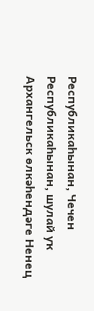Республикаһынан, Чечен Республикаһынан, шулай уҡ Архангельск өлкәһендәге Ненец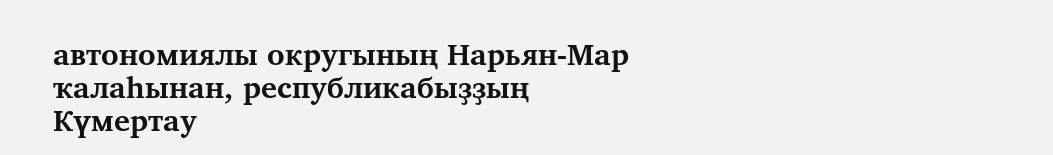автономиялы округының Нарьян-Мар ҡалаһынан, республикабыҙҙың Күмертау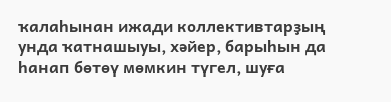ҡалаһынан ижади коллективтарҙың унда ҡатнашыуы, хәйер, барыһын да һанап бөтөү мөмкин түгел, шуға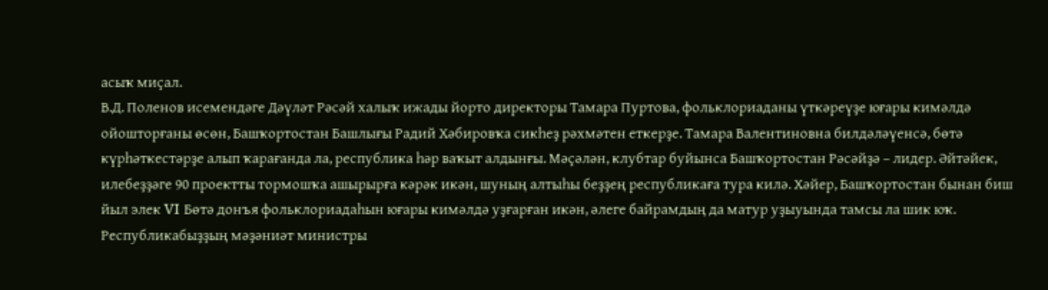асыҡ миҫал.
В.Д. Поленов исемендәге Дәүләт Рәсәй халыҡ ижады йорто директоры Тамара Пуртова, фольклориаданы үткәреүҙе юғары кимәлдә ойошторғаны өсөн, Башҡортостан Башлығы Радий Хәбировҡа сикһеҙ рәхмәтен еткерҙе. Тамара Валентиновна билдәләүенсә, бөтә күрһәткестәрҙе алып ҡарағанда ла, республика һәр ваҡыт алдынғы. Мәҫәлән, клубтар буйынса Башҡортостан Рәсәйҙә – лидер. Әйтәйек, илебеҙҙәге 90 проектты тормошҡа ашырырға кәрәк икән, шуның алтыһы беҙҙең республикаға тура килә. Хәйер, Башҡортостан бынан биш йыл элек VI Бөтә донъя фольклориадаһын юғары кимәлдә уҙғарған икән, әлеге байрамдың да матур уҙыуында тамсы ла шик юҡ.
Республикабыҙҙың мәҙәниәт министры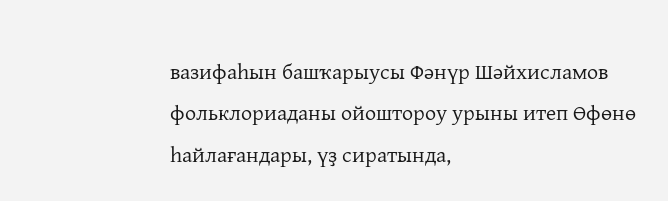вазифаһын башҡарыусы Фәнүр Шәйхисламов фольклориаданы ойоштороу урыны итеп Өфөнө һайлағандары, үҙ сиратында,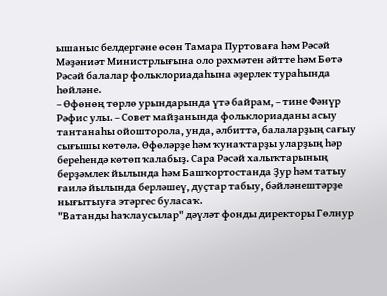ышаныс белдергәне өсөн Тамара Пуртоваға һәм Рәсәй Мәҙәниәт Министрлығына оло рәхмәтен әйтте һәм Бөтә Рәсәй балалар фольклориадаһына әҙерлек тураһында һөйләне.
– Өфөнөң төрлө урындарында үтә байрам, – тине Фәнүр Рәфис улы. – Совет майҙанында фольклориаданы асыу тантанаһы ойошторола, унда, әлбиттә, балаларҙың сағыу сығышы көтөлә. Өфөләрҙе һәм ҡунаҡтарҙы уларҙың һәр береһендә көтөп ҡалабыҙ. Сара Рәсәй халыҡтарының берҙәмлек йылында һәм Башҡортостанда Ҙур һәм татыу ғаилә йылында берләшеү, дуҫтар табыу, бәйләнештәрҙе нығытыуға этәргес буласаҡ.
"Ватанды һаҡлаусылар" дәүләт фонды директоры Гөлнур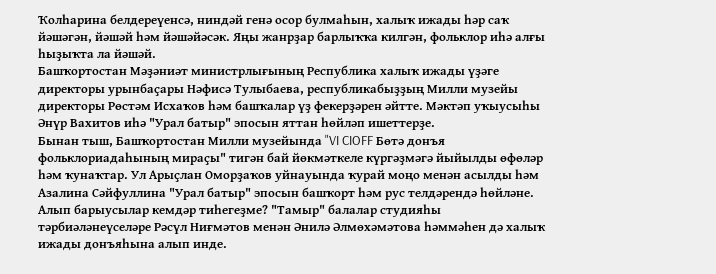Ҡолһарина белдереүенсә, ниндәй генә осор булмаһын, халыҡ ижады һәр саҡ йәшәгән, йәшәй һәм йәшәйәсәк. Яңы жанрҙар барлыҡҡа килгән, фольклор иһә алғы һыҙыҡта ла йәшәй.
Башҡортостан Мәҙәниәт министрлығының Республика халыҡ ижады үҙәге директоры урынбаҫары Нәфисә Тулыбаева, республикабыҙҙың Милли музейы директоры Рөстәм Исхаҡов һәм башҡалар үҙ фекерҙәрен әйтте. Мәктәп уҡыусыһы Әнүр Вахитов иһә "Урал батыр" эпосын яттан һөйләп ишеттерҙе.
Бынан тыш, Башҡортостан Милли музейында "VI CIOFF Бөтә донъя фольклориадаһының мираҫы" тигән бай йөкмәткеле күргәҙмәгә йыйылды өфөләр һәм ҡунаҡтар. Ул Арыҫлан Оморҙаҡов уйнауында ҡурай моңо менән асылды һәм Азалина Сәйфуллина "Урал батыр" эпосын башҡорт һәм рус телдәрендә һөйләне.
Алып барыусылар кемдәр тиһегеҙме? "Тамыр" балалар студияһы тәрбиәләнеүселәре Рәсүл Ниғмәтов менән Әнилә Әлмөхәмәтова һәммәһен дә халыҡ ижады донъяһына алып инде.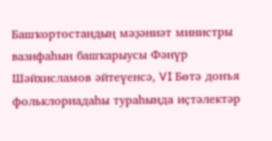Башҡортостандың мәҙәниәт министры вазифаһын башҡарыусы Фәнүр Шәйхисламов әйтеүенсә, VI Бөтә донъя фольклориадаһы тураһында иҫтәлектәр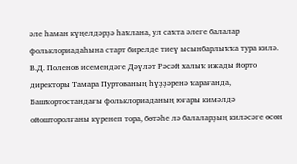әле һаман күңелдәрҙә һаҡлана, ул саҡта әлеге балалар фольклориадаһына старт бирелде тиеү ысынбарлыҡҡа тура килә.
В.Д. Поленов исемендәге Дәүләт Рәсәй халыҡ ижады йорто директоры Тамара Пуртованың һүҙҙәренә ҡарағанда, Башҡортостандағы фольклориаданың юғары кимәлдә ойошторолғаны күренеп тора, бөтәһе лә балаларҙың киләсәге өсөн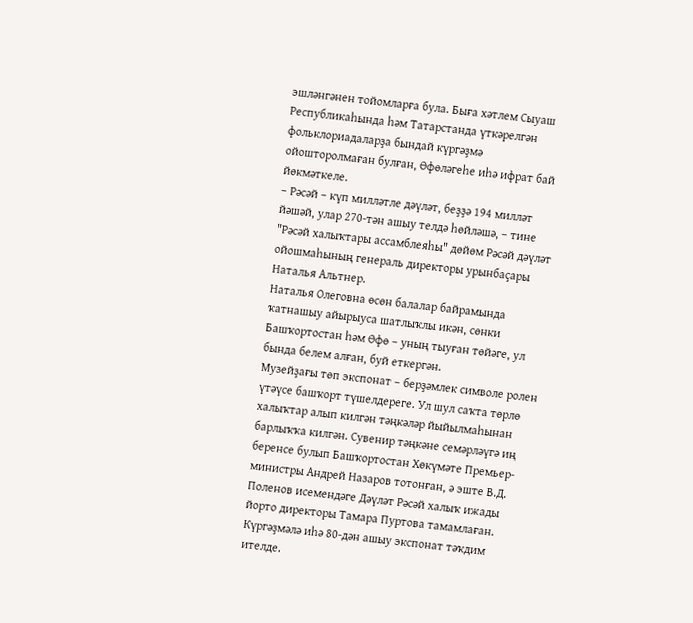эшләнгәнен тойомларға була. Быға хәтлем Сыуаш Республикаһында һәм Татарстанда үткәрелгән фольклориадаларҙа бындай күргәҙмә ойошторолмаған булған, Өфөләгеһе иһә ифрат бай йөкмәткеле.
– Рәсәй – күп милләтле дәүләт, беҙҙә 194 милләт йәшәй, улар 270-тән ашыу телдә һөйләшә, – тине "Рәсәй халыҡтары ассамблеяһы" дөйөм Рәсәй дәүләт ойошмаһының генераль директоры урынбаҫары Наталья Альтнер.
Наталья Олеговна өсөн балалар байрамында ҡатнашыу айырыуса шатлыҡлы икән, сөнки Башҡортостан һәм Өфө – уның тыуған төйәге, ул бында белем алған, буй еткергән.
Музейҙағы төп экспонат – берҙәмлек символе ролен үтәүсе башҡорт түшелдереге. Ул шул саҡта төрлө халыҡтар алып килгән тәңкәләр йыйылмаһынан барлыҡҡа килгән. Сувенир тәңкәне семәрләүгә иң беренсе булып Башҡортостан Хөкүмәте Премьер-министры Андрей Назаров тотонған, ә эште В.Д. Поленов исемендәге Дәүләт Рәсәй халыҡ ижады йорто директоры Тамара Пуртова тамамлаған. Күргәҙмәлә иһә 80-дән ашыу экспонат тәҡдим ителде.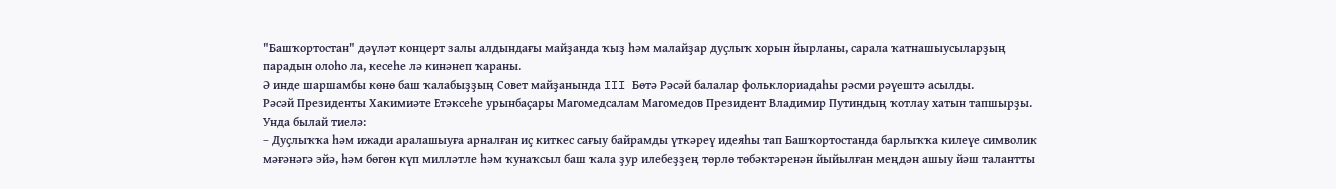"Башҡортостан" дәүләт концерт залы алдындағы майҙанда ҡыҙ һәм малайҙар дуҫлыҡ хорын йырланы, сарала ҡатнашыусыларҙың парадын олоһо ла, кесеһе лә кинәнеп ҡараны.
Ә инде шаршамбы көнө баш ҡалабыҙҙың Совет майҙанында III Бөтә Рәсәй балалар фольклориадаһы рәсми рәүештә асылды.
Рәсәй Президенты Хакимиәте Етәксеһе урынбаҫары Магомедсалам Магомедов Президент Владимир Путиндың ҡотлау хатын тапшырҙы. Унда былай тиелә:
– Дуҫлыҡҡа һәм ижади аралашыуға арналған иҫ киткес сағыу байрамды үткәреү идеяһы тап Башҡортостанда барлыҡҡа килеүе символик мәғәнәгә эйә, һәм бөгөн күп милләтле һәм ҡунаҡсыл баш ҡала ҙур илебеҙҙең төрлө төбәктәренән йыйылған меңдән ашыу йәш талантты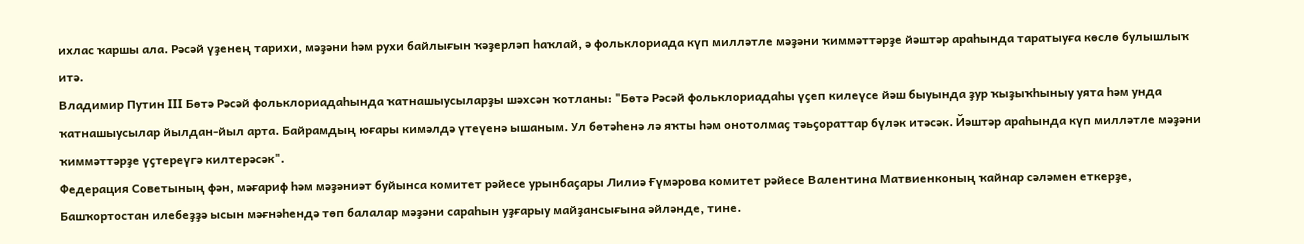ихлас ҡаршы ала. Рәсәй үҙенең тарихи, мәҙәни һәм рухи байлығын ҡәҙерләп һаҡлай, ә фольклориада күп милләтле мәҙәни ҡиммәттәрҙе йәштәр араһында таратыуға көслө булышлыҡ итә.
Владимир Путин III Бөтә Рәсәй фольклориадаһында ҡатнашыусыларҙы шәхсән ҡотланы: "Бөтә Рәсәй фольклориадаһы үҫеп килеүсе йәш быуында ҙур ҡыҙыҡһыныу уята һәм унда ҡатнашыусылар йылдан-йыл арта. Байрамдың юғары кимәлдә үтеүенә ышаным. Ул бөтәһенә лә яҡты һәм онотолмаҫ тәьҫораттар бүләк итәсәк. Йәштәр араһында күп милләтле мәҙәни ҡиммәттәрҙе үҫтереүгә килтерәсәк".
Федерация Советының фән, мәғариф һәм мәҙәниәт буйынса комитет рәйесе урынбаҫары Лилиә Ғүмәрова комитет рәйесе Валентина Матвиенконың ҡайнар сәләмен еткерҙе, Башҡортостан илебеҙҙә ысын мәғнәһендә төп балалар мәҙәни сараһын уҙғарыу майҙансығына әйләнде, тине.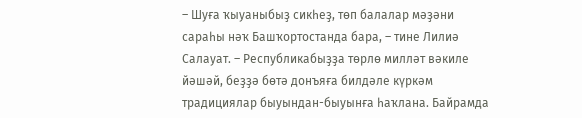– Шуға ҡыуаныбыҙ сикһеҙ, төп балалар мәҙәни сараһы нәҡ Башҡортостанда бара, – тине Лилиә Салауат. – Республикабыҙҙа төрлө милләт вәкиле йәшәй, беҙҙә бөтә донъяға билдәле күркәм традициялар быуындан-быуынға һаҡлана. Байрамда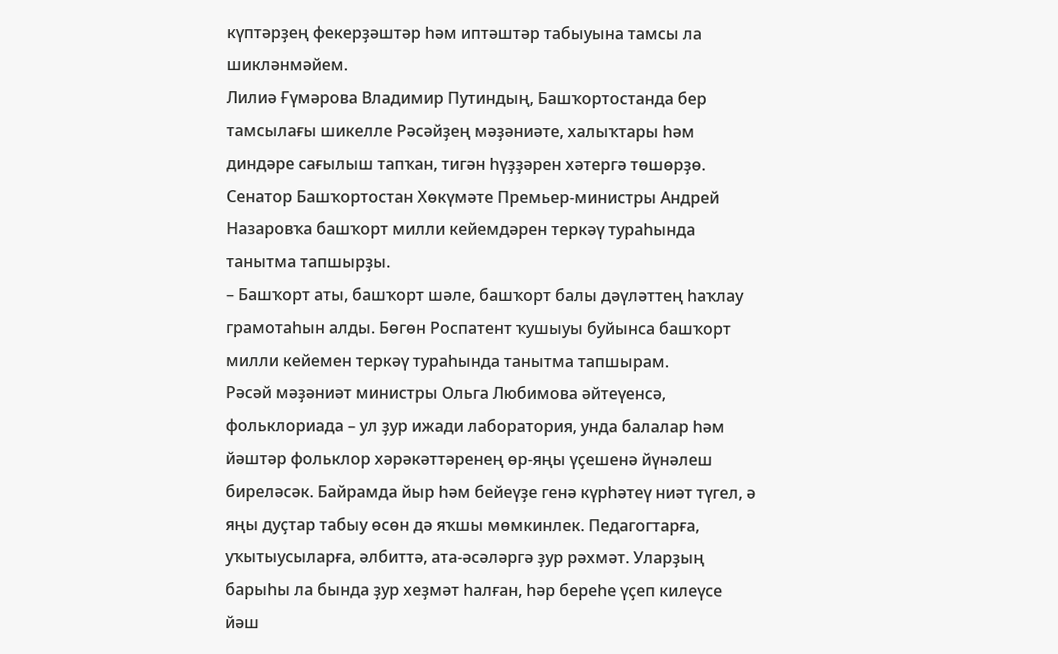күптәрҙең фекерҙәштәр һәм иптәштәр табыуына тамсы ла шикләнмәйем.
Лилиә Ғүмәрова Владимир Путиндың, Башҡортостанда бер тамсылағы шикелле Рәсәйҙең мәҙәниәте, халыҡтары һәм диндәре сағылыш тапҡан, тигән һүҙҙәрен хәтергә төшөрҙө.
Сенатор Башҡортостан Хөкүмәте Премьер-министры Андрей Назаровҡа башҡорт милли кейемдәрен теркәү тураһында танытма тапшырҙы.
– Башҡорт аты, башҡорт шәле, башҡорт балы дәүләттең һаҡлау грамотаһын алды. Бөгөн Роспатент ҡушыуы буйынса башҡорт милли кейемен теркәү тураһында танытма тапшырам.
Рәсәй мәҙәниәт министры Ольга Любимова әйтеүенсә, фольклориада – ул ҙур ижади лаборатория, унда балалар һәм йәштәр фольклор хәрәкәттәренең өр-яңы үҫешенә йүнәлеш биреләсәк. Байрамда йыр һәм бейеүҙе генә күрһәтеү ниәт түгел, ә яңы дуҫтар табыу өсөн дә яҡшы мөмкинлек. Педагогтарға, уҡытыусыларға, әлбиттә, ата-әсәләргә ҙур рәхмәт. Уларҙың барыһы ла бында ҙур хеҙмәт һалған, һәр береһе үҫеп килеүсе йәш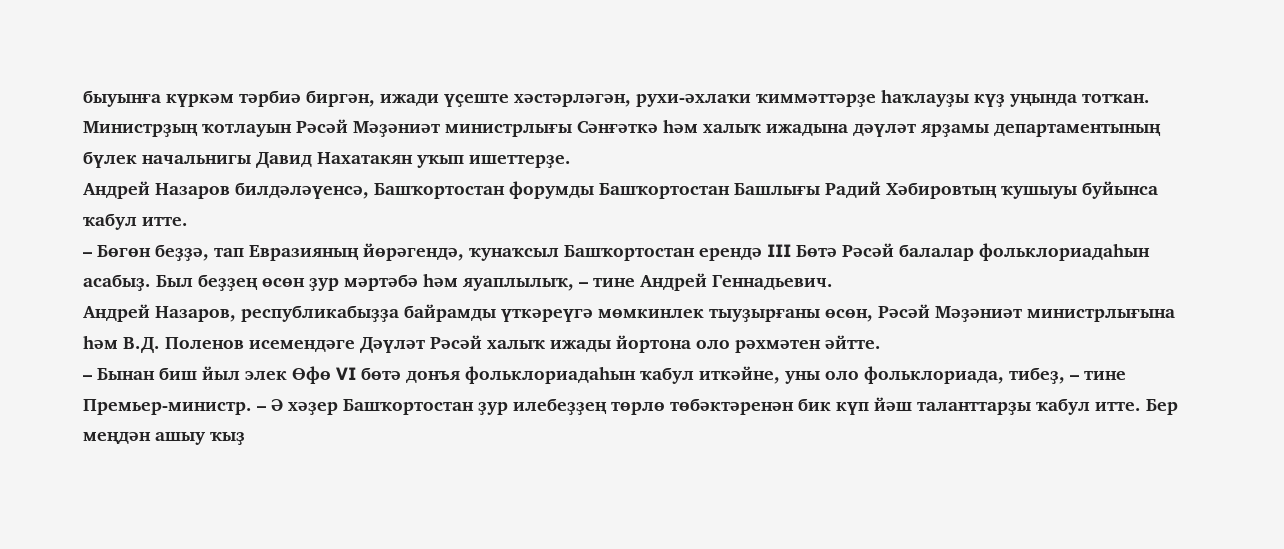быуынға күркәм тәрбиә биргән, ижади үҫеште хәстәрләгән, рухи-әхлаҡи ҡиммәттәрҙе һаҡлауҙы күҙ уңында тотҡан. Министрҙың ҡотлауын Рәсәй Мәҙәниәт министрлығы Сәнғәткә һәм халыҡ ижадына дәүләт ярҙамы департаментының бүлек начальнигы Давид Нахатакян уҡып ишеттерҙе.
Андрей Назаров билдәләүенсә, Башҡортостан форумды Башҡортостан Башлығы Радий Хәбировтың ҡушыуы буйынса ҡабул итте.
– Бөгөн беҙҙә, тап Евразияның йөрәгендә, ҡунаҡсыл Башҡортостан ерендә III Бөтә Рәсәй балалар фольклориадаһын асабыҙ. Был беҙҙең өсөн ҙур мәртәбә һәм яуаплылыҡ, – тине Андрей Геннадьевич.
Андрей Назаров, республикабыҙҙа байрамды үткәреүгә мөмкинлек тыуҙырғаны өсөн, Рәсәй Мәҙәниәт министрлығына һәм В.Д. Поленов исемендәге Дәүләт Рәсәй халыҡ ижады йортона оло рәхмәтен әйтте.
– Бынан биш йыл элек Өфө VI бөтә донъя фольклориадаһын ҡабул иткәйне, уны оло фольклориада, тибеҙ, – тине Премьер-министр. – Ә хәҙер Башҡортостан ҙур илебеҙҙең төрлө төбәктәренән бик күп йәш таланттарҙы ҡабул итте. Бер меңдән ашыу ҡыҙ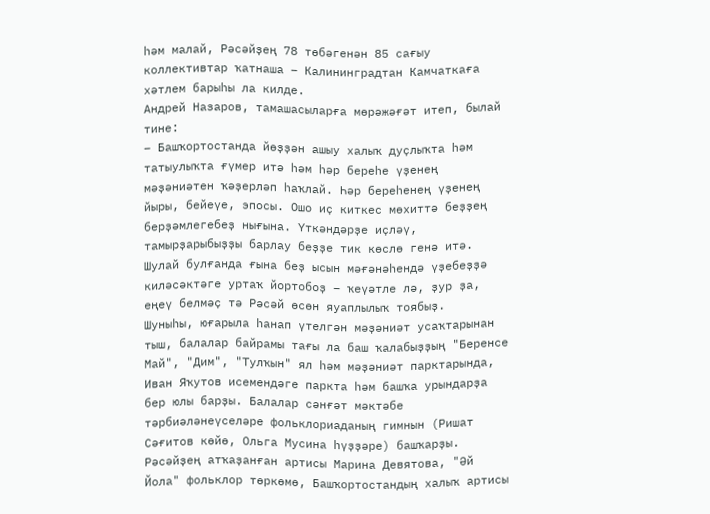һәм малай, Рәсәйҙең 78 төбәгенән 85 сағыу коллективтар ҡатнаша – Калининградтан Камчаткаға хәтлем барыһы ла килде.
Андрей Назаров, тамашасыларға мөрәжәғәт итеп, былай тине:
– Башҡортостанда йөҙҙән ашыу халыҡ дуҫлыҡта һәм татыулыҡта ғүмер итә һәм һәр береһе үҙенең мәҙәниәтен ҡәҙерләп һаҡлай. Һәр береһенең үҙенең йыры, бейеүе, эпосы. Ошо иҫ киткес мөхиттә беҙҙең берҙәмлегебеҙ нығына. Үткәндәрҙе иҫләү, тамырҙарыбыҙҙы барлау беҙҙе тик көслө генә итә. Шулай булғанда ғына беҙ ысын мәғәнәһендә үҙебеҙҙә киләсәктәге уртаҡ йортобоҙ – ҡеүәтле лә, ҙур ҙа, еңеү белмәҫ тә Рәсәй өсөн яуаплылыҡ тоябыҙ.
Шуныһы, юғарыла һанап үтелгән мәҙәниәт усаҡтарынан тыш, балалар байрамы тағы ла баш ҡалабыҙҙың "Беренсе Май", "Дим", "Тулҡын" ял һәм мәҙәниәт парктарында, Иван Яҡутов исемендәге паркта һәм башҡа урындарҙа бер юлы барҙы. Балалар сәнғәт мәктәбе тәрбиәләнеүселәре фольклориаданың гимнын (Ришат Сәғитов көйө, Ольга Мусина һүҙҙәре) башҡарҙы. Рәсәйҙең атҡаҙанған артисы Марина Девятова, "Әй Йола" фольклор төркөмө, Башҡортостандың халыҡ артисы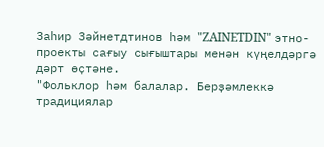Заһир Зәйнетдтинов һәм "ZAINETDIN" этно-проекты сағыу сығыштары менән күңелдәргә дәрт өҫтәне.
"Фольклор һәм балалар. Берҙәмлеккә традициялар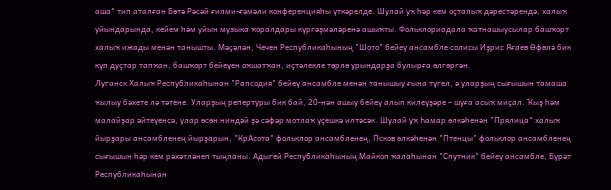аша" тип аталған Бөтә Рәсәй ғилми-ғәмәли конференцияһы үткәрелде. Шулай уҡ һәр кем оҫталыҡ дәрестәрендә, халыҡ уйындарында, кейем һәм уйын музыка ҡоралдары күргәҙмәләренә ашыҡты. Фольклориадала ҡатнашыусылар башҡорт халыҡ ижады менән танышты. Мәҫәлән, Чечен Республикаһының "Шото" бейеү ансамбле солисы Иҙрис Яғаев Өфөлә бик күп дуҫтар тапҡан, башҡорт бейеүен оҡшатҡан, иҫтәлекле төрлө урындарҙа булырға өлгөргән.
Луганск Халыҡ Республикаһынан "Рапсодия" бейеү ансамбле менән танышыу ғына түгел, ә уларҙың сығышын тамаша ҡылыу бәхете лә тәтене. Уларҙың репертуры бик бай, 20-нән ашыу бейеү алып килеүҙәре – шуға асыҡ миҫал. Ҡыҙ һәм малайҙар әйтеүенсә, улар өсөн ниндәй ҙә сәфәр мотлаҡ үҫешкә илтәсәк. Шулай уҡ Һамар өлкәһенән "Прялица" халыҡ йырҙары ансамбленең йырҙарын, "КрАсота" фольклор ансамбленең, Псков өлкәһенән "Птенцы" фольклор ансамбленең сығышын һәр кем рәхәтләнеп тыңланы. Адыгей Республикаһының Майкоп ҡалаһынан "Спутник" бейеү ансамбле, Бүрәт Республикаһынан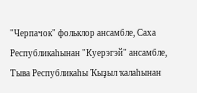"Черпачок" фольклор ансамбле, Саха Республикаһынан "Куерэгэй" ансамбле, Тыва Республикаһы Ҡыҙыл ҡалаһынан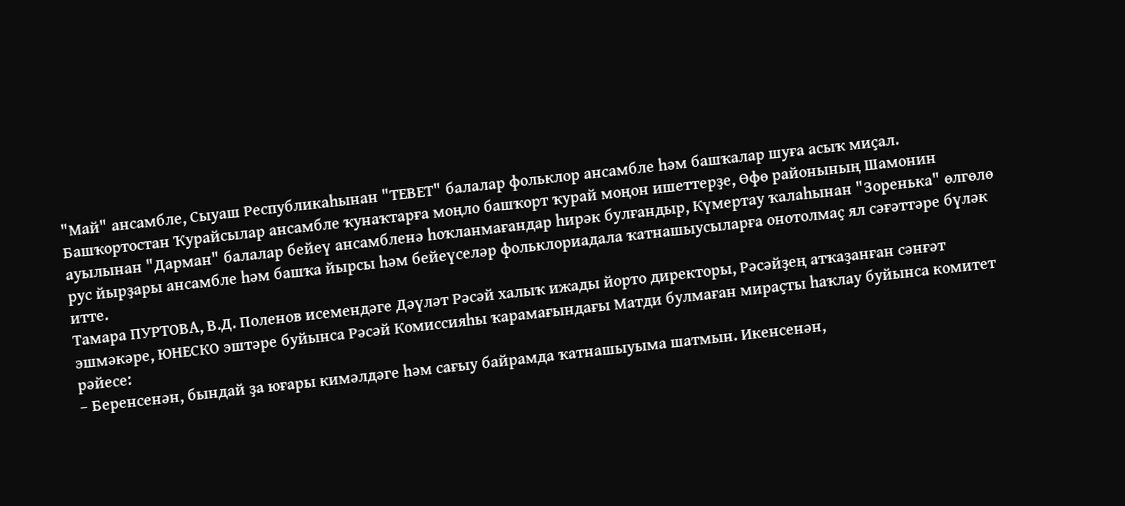"Май" ансамбле, Сыуаш Республикаһынан "ТЕВЕТ" балалар фольклор ансамбле һәм башҡалар шуға асыҡ миҫал. Башҡортостан Ҡурайсылар ансамбле ҡунаҡтарға моңло башҡорт ҡурай моңон ишеттерҙе, Өфө районының Шамонин ауылынан "Дарман" балалар бейеү ансамбленә һоҡланмағандар һирәк булғандыр, Күмертау ҡалаһынан "Зоренька" өлгөлө рус йырҙары ансамбле һәм башҡа йырсы һәм бейеүселәр фольклориадала ҡатнашыусыларға онотолмаҫ ял сәғәттәре бүләк итте.
Тамара ПУРТОВА, В.Д. Поленов исемендәге Дәүләт Рәсәй халыҡ ижады йорто директоры, Рәсәйҙең атҡаҙанған сәнғәт эшмәкәре, ЮНЕСКО эштәре буйынса Рәсәй Комиссияһы ҡарамағындағы Матди булмаған мираҫты һаҡлау буйынса комитет рәйесе:
– Беренсенән, бындай ҙа юғары кимәлдәге һәм сағыу байрамда ҡатнашыуыма шатмын. Икенсенән,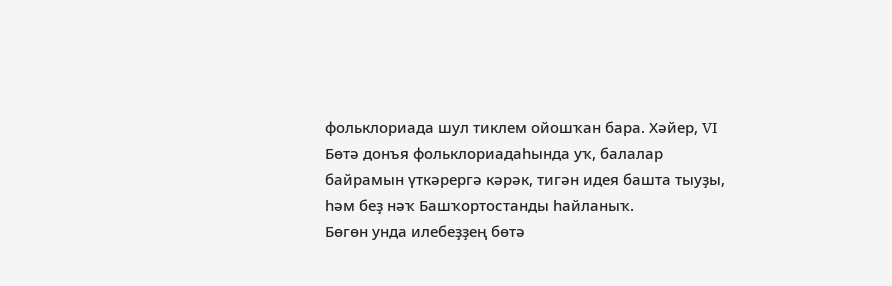фольклориада шул тиклем ойошҡан бара. Хәйер, VI Бөтә донъя фольклориадаһында уҡ, балалар байрамын үткәрергә кәрәк, тигән идея башта тыуҙы, һәм беҙ нәҡ Башҡортостанды һайланыҡ.
Бөгөн унда илебеҙҙең бөтә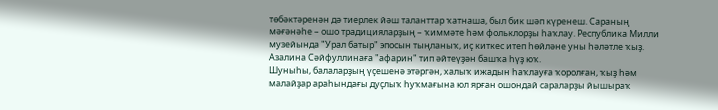төбәктәренән дә тиерлек йәш таланттар ҡатнаша, был бик шәп күренеш. Сараның мәғәнәһе – ошо традицияларҙың – ҡиммәте һәм фольклорҙы һаҡлау. Республика Милли музейында "Урал батыр" эпосын тыңланыҡ, иҫ киткес итеп һөйләне уны һәләтле ҡыҙ. Азалина Сәйфуллинаға "афарин" тип әйтеүҙән башҡа һүҙ юҡ.
Шуныһы, балаларҙың үҫешенә этәргән, халыҡ ижадын һаҡлауға ҡоролған, ҡыҙ һәм малайҙар араһындағы дуҫлыҡ һуҡмағына юл ярған ошондай сараларҙы йышыраҡ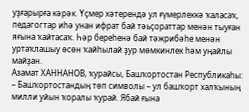уҙғарырға кәрәк. Үҫмер хәтерендә ул ғүмерлеккә ҡаласаҡ, педагогтар иһә унан ифрат бай тәьҫораттар менән тыуған яғына ҡайтасаҡ. Һәр береһенә бай тәжрибәһе менән уртаҡлашыу өсөн ҡайһылай ҙур мөмкинлек һәм уңайлы майҙан.
Азамат ХАННАНОВ, ҡурайсы, Башҡортостан Республикаһы:
– Башҡортостандың төп символы – ул башҡорт халҡының милли уйын ҡоралы ҡурай. Ябай ғына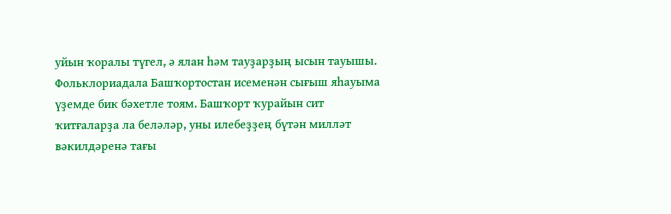уйын ҡоралы түгел, ә ялан һәм тауҙарҙың ысын тауышы. Фольклориадала Башҡортостан исеменән сығыш яһауыма үҙемде бик бәхетле тоям. Башҡорт ҡурайын сит ҡитғаларҙа ла беләләр, уны илебеҙҙең бүтән милләт вәкилдәренә тағы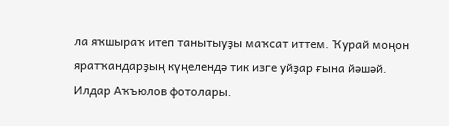ла яҡшыраҡ итеп танытыуҙы маҡсат иттем. Ҡурай моңон яратҡандарҙың күңелендә тик изге уйҙар ғына йәшәй.
Илдар Аҡъюлов фотолары.